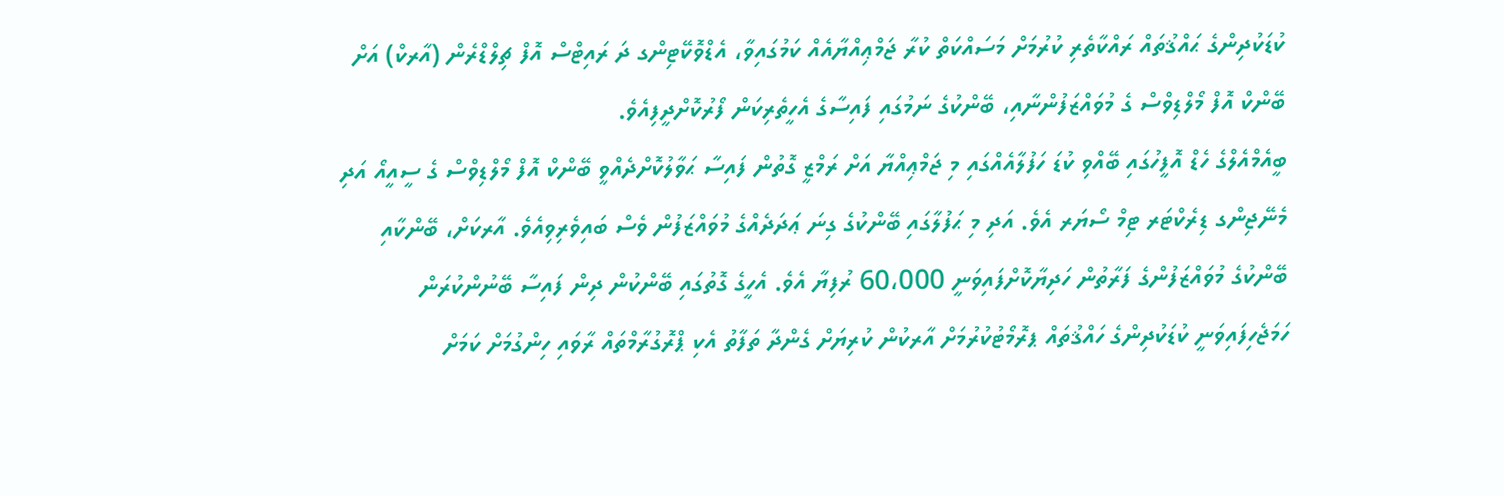ކުޑަކުދިންގެ ޙައްޤުތައް ރައްކާތެރި ކުރުމަށް މަސައްކަތް ކުރާ ޖަމްޢިއްޔާއެއް ކަމުގައިވާ، އެޑްވޮކޭޓިންގ ދަ ރައިޓްސް އޮފް ޗިލްޑްރެން (އާރކް) އަށް ބޭންކް އޮފް މޯލްޑިވްސް ގެ މުވައްޒަފުންނާއި، ބޭންކުގެ ނަމުގައި ފައިސާގެ އެހީތެރިކަން ފޯރުކޮށްދީފިއެވެ.
ބީއެމްއެލްގެ ހެޑް އޮފީހުގައި ބޭއްވި ކުޑަ ހަފުލާއެއްގައި މި ޖަމްޢިއްޔާ އަށް ރަމްޒީ ގޮތުން ފައިސާ ޙަވާލުކޮށްދެއްވީ ބޭންކް އޮފް މޯލްޑިވްސް ގެ ސީއީއޯ އަދި މެނޭޖިންގ ޑިރެކްޓަރ ޓިމް ސޯޔަރ އެވެ. އަދި މި ޙަފުލާގައި ބޭންކުގެ ގިނަ ޢަދަދެއްގެ މުވައްޒަފުން ވެސް ބައިވެރިވިއެވެ. އާރކަށް، ބޭންކާއި ބޭންކުގެ މުވައްޒަފުންގެ ފަރާތުން ހަދިޔާކޮށްފައިވަނީ 60،000 ރުފިޔާ އެވެ. އެހީގެ ގޮތުގައި ބޭންކުން ދިން ފައިސާ ބޭނުންކުރަން ހަމަޖެހިފައިވަނީ ކުޑަކުދިންގެ ހައްޤުތައް ޕރޮމޯޓުކުރުމަށް އާރކުން ކުރިޔަށް ގެންދާ ތަފާތު އެކި ޕްރޮގުރާމްތައް ރާވައި ހިންގުމަށް ކަމަށް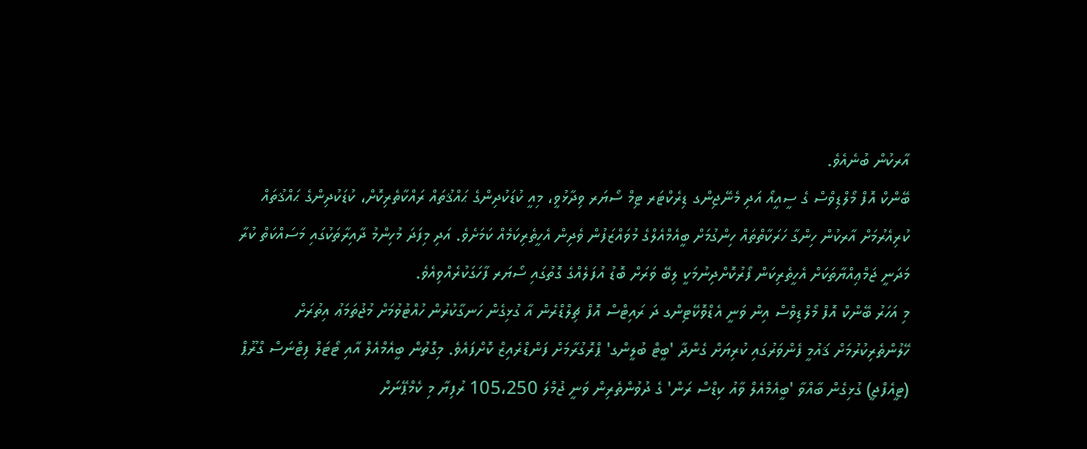އާރކުން ބުނެއެވެ.
ބޭންކް އޮފް މޯލްޑިވްސް ގެ ސީއީއޯ އަދި މެނޭޖިންގ ޑިރެކްޓަރ ޓިމް ސޯޔަރ ވިދާޅުވީ، މިއީ ކުޑަކުދިންގެ ޙައްޤުތައް ރައްކާތެރިކޮށް، ކުޑަކުދިންގެ ޙައްޤުތައް ކުރިއެރުމަށް އާރކުން ހިންގާ ހަރަކާތްތައް ހިންގުމަށް ބީއެމްއެލްގެ މުވައްޒަފުން ވެދިން އެހީތެރިކަމެއް ކަމަށެވެ. އަދި މިފަދަ މުހިންމު ދާއިރާތަކުގައި މަސައްކަތް ކުރާ މަދަނީ ޖަމްޢިއްޔާތަކަށް އެހީތެރިކަން ފޯރުކޮށްދިނުމަކީ ލިބޭ ވަރަށް ބޮޑު އުފަލެއްގެ ގޮތުގައި ސޯޔަރ ފާހަގަކުރެއްވިއެވެ.
މި އަހަރު ބޭންކް އޮފް މޯލްޑިވްސް އިން ވަނީ އެޑްވޮކޭޓިންގ ދަ ރައިޓްސް އޮފް ޗިލްޑްރެން އާ ގުޅިގެން ހަނގާކުރުން ހުއްޓުވުމަށް މުޖުތަމަޢު އިތުރަށް ހޭލުންތެރިކުރުމަށް ޤައުމީ ފެންވަރުގައި ކުރިޔަށް ގެންދާ 'ބީޓް ބުލީންގ' ޕްރޮގުރާމަށް ފަންޑްރެއިޒް ކޮށްފައެވެ. މިގޮތުން ބީއެމްއެލް އާއި ޓޯޓަލް ފިޓްނަސް ގްރޫޕް (ޓީއެފްޖީ) ގުޅިގެން ބާއްވާ 'ބީއެމްއެލް ވާއު ކިޑްސް ރަން' ގެ ދުވުންތެރިން ވަނީ ޖުމްލަ 105،250 ރުފިޔާ މި ކެމްޕޭނަށް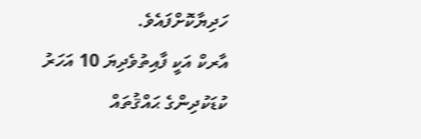ހަދިޔާކޮށްފައެވެ.
އާރކް އަކީ ފާއިތުވެދިޔަ 10 އަހަރު ކުޑަކުދިންގެ ޙައްޤުތައް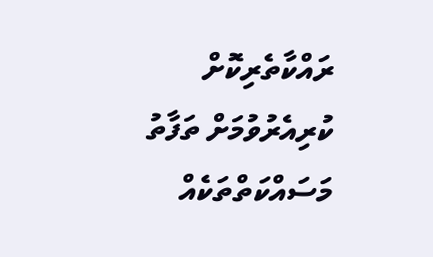ރައްކާތެރިކޮށް ކުރިއެރުވުމަށް ތަފާތު މަސައްކަތްތަކެއް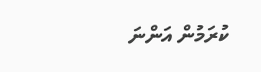ކުރަމުން އަންނަ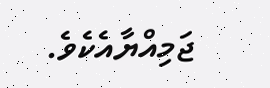ޖަމިއްޔާއެކެވެ.